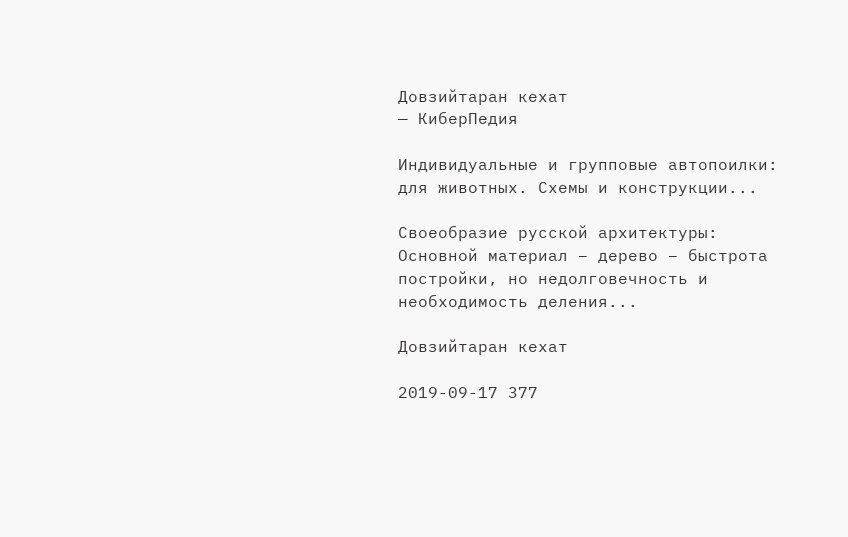Довзийтаран кехат                                                                                        — КиберПедия

Индивидуальные и групповые автопоилки: для животных. Схемы и конструкции...

Своеобразие русской архитектуры: Основной материал – дерево – быстрота постройки, но недолговечность и необходимость деления...

Довзийтаран кехат

2019-09-17 377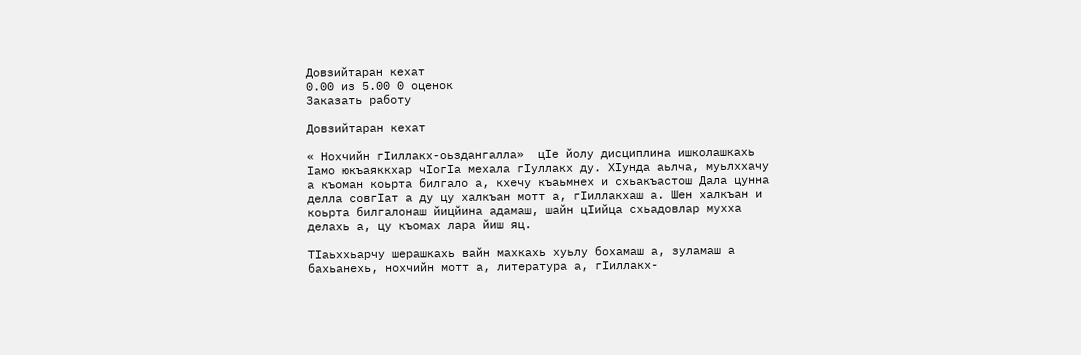Довзийтаран кехат                                                                                        0.00 из 5.00 0 оценок
Заказать работу

Довзийтаран кехат

« Нохчийн гIиллакх-оьздангалла»  цIе йолу дисциплина ишколашкахь Iамо юкъаяккхар чIогIа мехала гIуллакх ду. ХIунда аьлча, муьлххачу а къоман коьрта билгало а, кхечу къаьмнех и схьакъастош Дала цунна делла совгIат а ду цу халкъан мотт а, гIиллакхаш а. Шен халкъан и коьрта билгалонаш йицйина адамаш, шайн цIийца схьадовлар мухха делахь а, цу къомах лара йиш яц.

ТIаьххьарчу шерашкахь вайн махкахь хуьлу бохамаш а, зуламаш а бахьанехь, нохчийн мотт а, литература а, гIиллакх-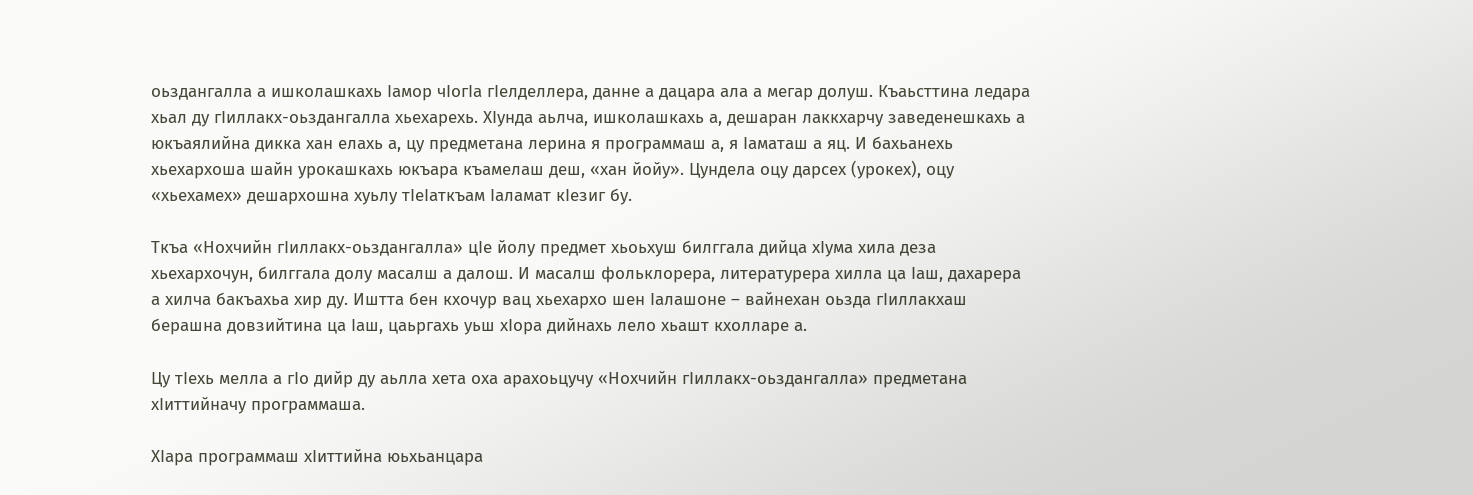оьздангалла а ишколашкахь Iамор чIогIа гIелделлера, данне а дацара ала а мегар долуш. Къаьсттина ледара хьал ду гIиллакх-оьздангалла хьехарехь. ХIунда аьлча, ишколашкахь а, дешаран лаккхарчу заведенешкахь а юкъаялийна дикка хан елахь а, цу предметана лерина я программаш а, я Iаматаш а яц. И бахьанехь хьехархоша шайн урокашкахь юкъара къамелаш деш, «хан йойу». Цундела оцу дарсех (урокех), оцу «хьехамех» дешархошна хуьлу тIеIаткъам Iаламат кIезиг бу.

Ткъа «Нохчийн гIиллакх-оьздангалла» цIе йолу предмет хьоьхуш билггала дийца хIума хила деза хьехархочун, билггала долу масалш а далош. И масалш фольклорера, литературера хилла ца Iаш, дахарера а хилча бакъахьа хир ду. Иштта бен кхочур вац хьехархо шен Iалашоне – вайнехан оьзда гIиллакхаш берашна довзийтина ца Iаш, цаьргахь уьш хIора дийнахь лело хьашт кхолларе а.

Цу тIехь мелла а гIо дийр ду аьлла хета оха арахоьцучу «Нохчийн гIиллакх-оьздангалла» предметана хIиттийначу программаша.

ХIара программаш хIиттийна юьхьанцара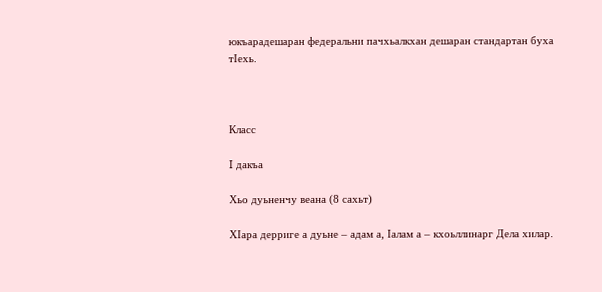юкъарадешаран федеральни пачхьалкхан дешаран стандартан буха тIехь.



Класс

I дакъа

Хьо дуьненчу веана (8 сахьт)

ХIара дерриге а дуьне – адам а, Iалам а – кхоьллинарг Дела хилар.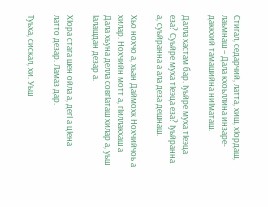Стигал, седарчий, латта, хиш, хIордаш, лаьмнаш – Дала кхоьллина инзаре-даккхий тамашийна ниIматаш.

Далла хастам бар. Iуьйре муха тIеэца еза? Суьйре муха тIеэца еза? Iуьйранна а, суьйранна а ала деза дешнаш.

Хьо нохчо а, хьан Даймохк Нохчийчоь а хилар. Нохчийн мотт а, гIиллакхаш а Дала хьуна делла совгIаташ хилар а, уьш Iалашдан дезар а.

ХIора стага шен ойла а, дегI а цIена латто дезар. Ламаз дар.

Туьха, сискал, хи. Уьш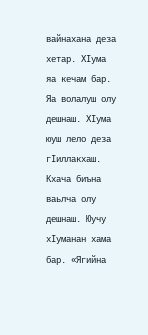вайнахана деза хетар. ХIума яа кечам бар. Яа волалуш олу дешнаш. ХIума юуш лело деза гIиллакхаш. Кхача биъна ваьлча олу дешнаш. Юучу хIуманан хама бар. «Ягийна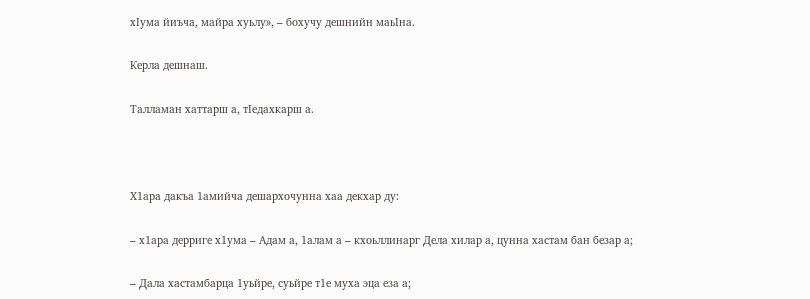хIума йиъча, майра хуьлу», – бохучу дешнийн маьIна.

Керла дешнаш.

Талламан хаттарш а, тIедахкарш а.



Х1ара дакъа 1амийча дешархочунна хаа декхар ду:

– х1ара дерриге х1ума – Адам а, 1алам а – кхоьллинарг Дела хилар а, цунна хастам бан безар а;

– Дала хастамбарца 1уьйре, суьйре т1е муха эца еза а;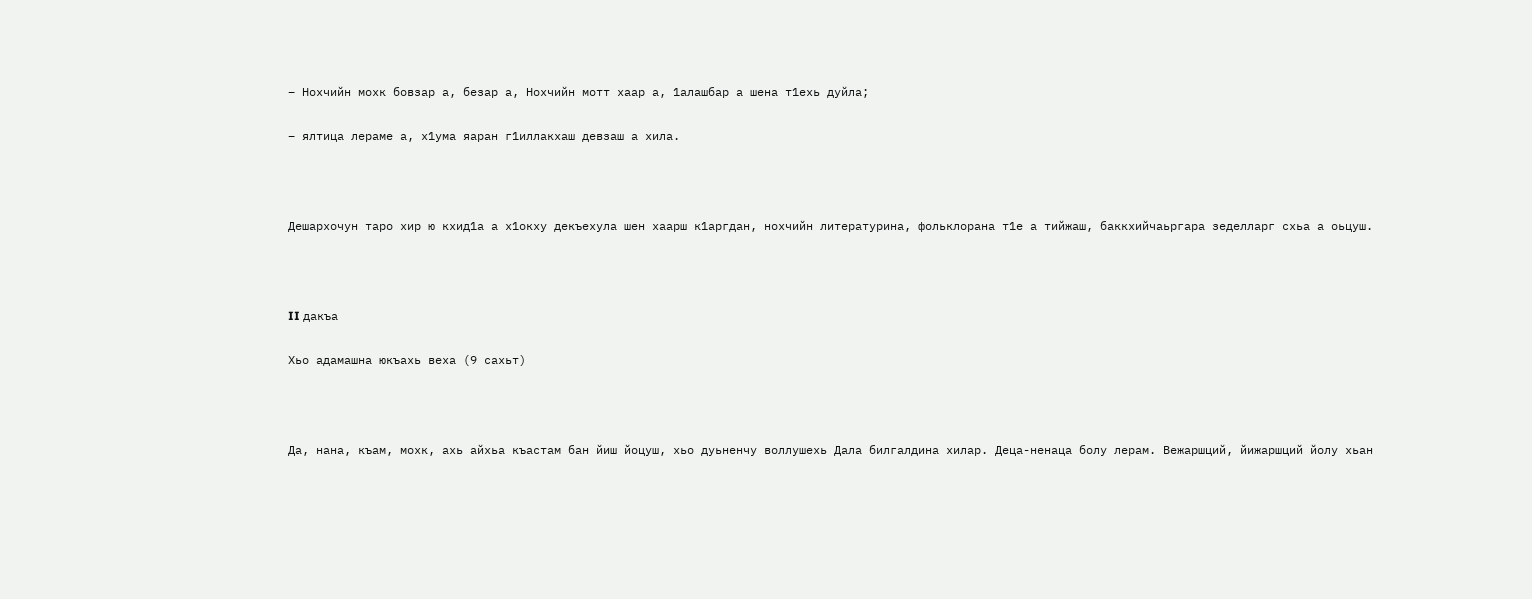– Нохчийн мохк бовзар а, безар а, Нохчийн мотт хаар а, 1алашбар а шена т1ехь дуйла;

– ялтица лераме а, х1ума яаран г1иллакхаш девзаш а хила.



Дешархочун таро хир ю кхид1а а х1окху декъехула шен хаарш к1аргдан, нохчийн литературина, фольклорана т1е а тийжаш, баккхийчаьргара зеделларг схьа а оьцуш.



II дакъа

Хьо адамашна юкъахь веха (9 сахьт)



Да, нана, къам, мохк, ахь айхьа къастам бан йиш йоцуш, хьо дуьненчу воллушехь Дала билгалдина хилар. Деца-ненаца болу лерам. Вежаршций, йижаршций йолу хьан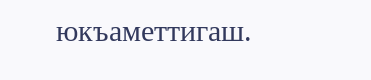юкъаметтигаш.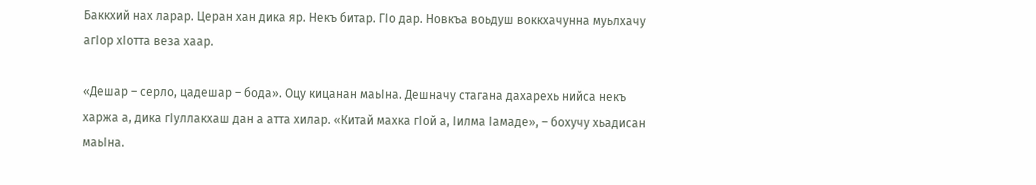Баккхий нах ларар. Церан хан дика яр. Некъ битар. ГIо дар. Новкъа воьдуш воккхачунна муьлхачу агIор хIотта веза хаар.

«Дешар – серло, цадешар – бода». Оцу кицанан маьIна. Дешначу стагана дахарехь нийса некъ харжа а, дика гIуллакхаш дан а атта хилар. «Китай махка гIой а, Iилма Iамаде», – бохучу хьадисан маьIна.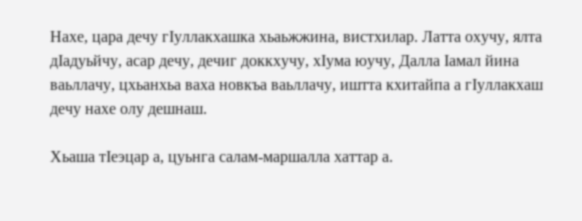Нахе, цара дечу гIуллакхашка хьаьжжина, вистхилар. Латта охучу, ялта дIадуьйчу, асар дечу, дечиг доккхучу, хIума юучу, Далла Iамал йина ваьллачу, цхьанхьа ваха новкъа ваьллачу, иштта кхитайпа а гIуллакхаш дечу нахе олу дешнаш.

Хьаша тIеэцар а, цуьнга салам-маршалла хаттар а.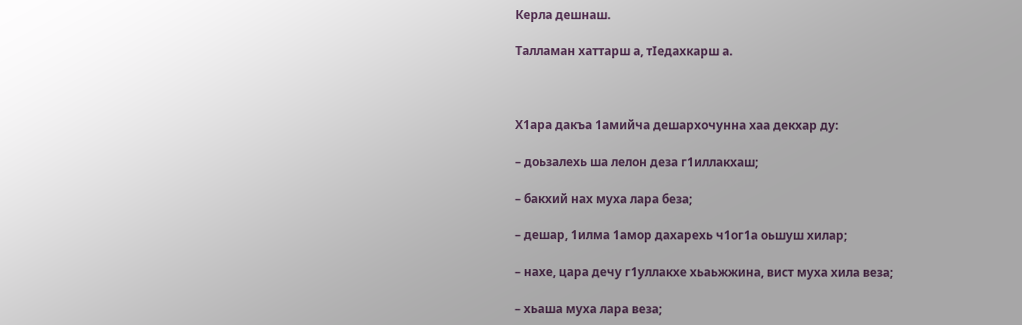Керла дешнаш.

Талламан хаттарш а, тIедахкарш а.



Х1ара дакъа 1амийча дешархочунна хаа декхар ду:

– доьзалехь ша лелон деза г1иллакхаш;

– бакхий нах муха лара беза;

– дешар, 1илма 1амор дахарехь ч1ог1а оьшуш хилар;

– нахе, цара дечу г1уллакхе хьаьжжина, вист муха хила веза;

– хьаша муха лара веза;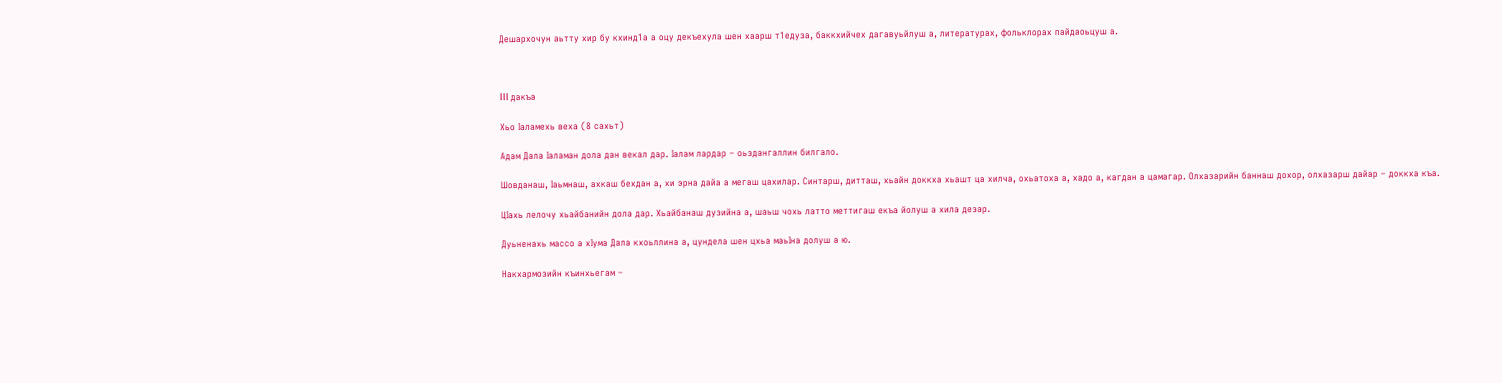Дешархочун аьтту хир бу кхинд1а а оцу декъехула шен хаарш т1едуза, баккхийчех дагавуьйлуш а, литературах, фольклорах пайдаоьцуш а.



III дакъа

Хьо Iаламехь веха (8 сахьт)

Адам Дала Iаламан дола дан векал дар. Iалам лардар – оьздангаллин билгало.

Шовданаш, Iаьмнаш, ахкаш бехдан а, хи эрна дайа а мегаш цахилар. Синтарш, дитташ, хьайн доккха хьашт ца хилча, охьатоха а, хадо а, кагдан а цамагар. Олхазарийн баннаш дохор, олхазарш дайар – доккха къа.

ЦIахь лелочу хьайбанийн дола дар. Хьайбанаш дузийна а, шаьш чохь латто меттигаш екъа йолуш а хила дезар.

Дуьненахь массо а хIума Дала кхоьллина а, цундела шен цхьа маьIна долуш а ю.

Накхармозийн къинхьегам –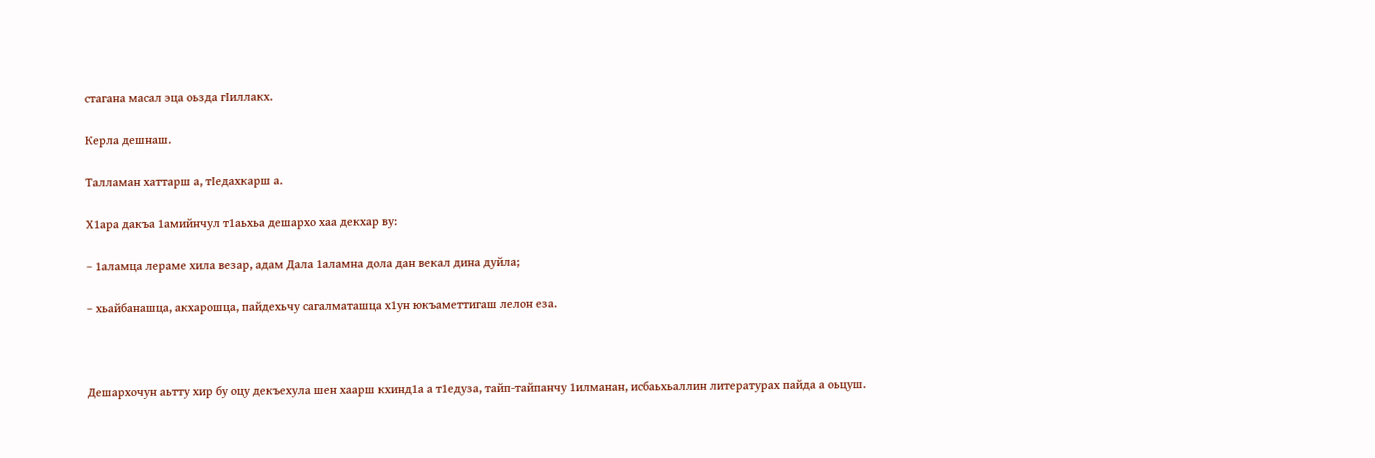стагана масал эца оьзда гIиллакх.

Керла дешнаш.

Талламан хаттарш а, тIедахкарш а.

Х1ара дакъа 1амийнчул т1аьхьа дешархо хаа декхар ву:

– 1аламца лераме хила везар, адам Дала 1аламна дола дан векал дина дуйла;

– хьайбанашца, акхарошца, пайдехьчу сагалматашца х1ун юкъаметтигаш лелон еза.



Дешархочун аьтту хир бу оцу декъехула шен хаарш кхинд1а а т1едуза, тайп-тайпанчу 1илманан, исбаьхьаллин литературах пайда а оьцуш.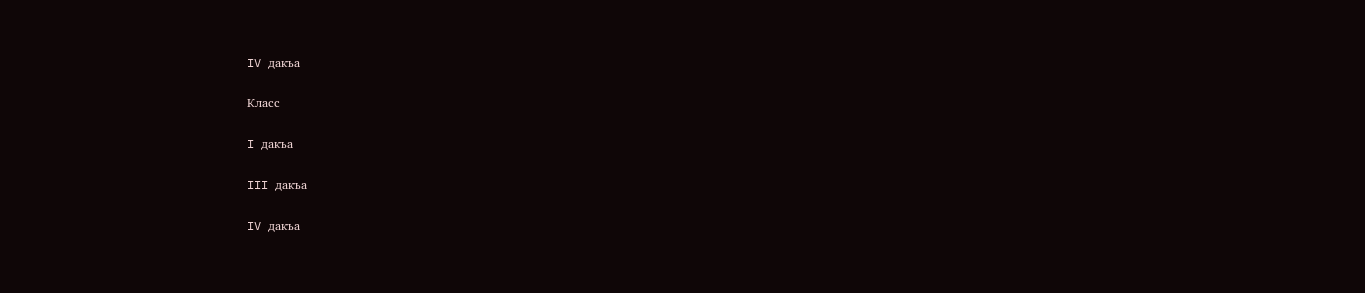IV дакъа

Класс

I дакъа

III дакъа

IV дакъа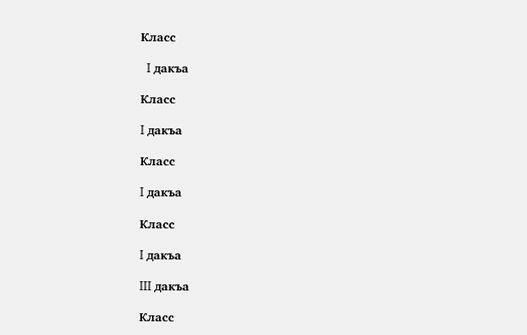Класс

  I дакъа

Класс

I дакъа

Класс

I дакъа

Класс

I дакъа

III дакъа

Класс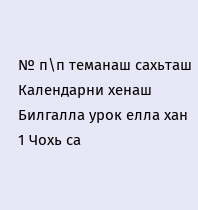№ п\п теманаш сахьташ Календарни хенаш Билгалла урок елла хан
1 Чохь са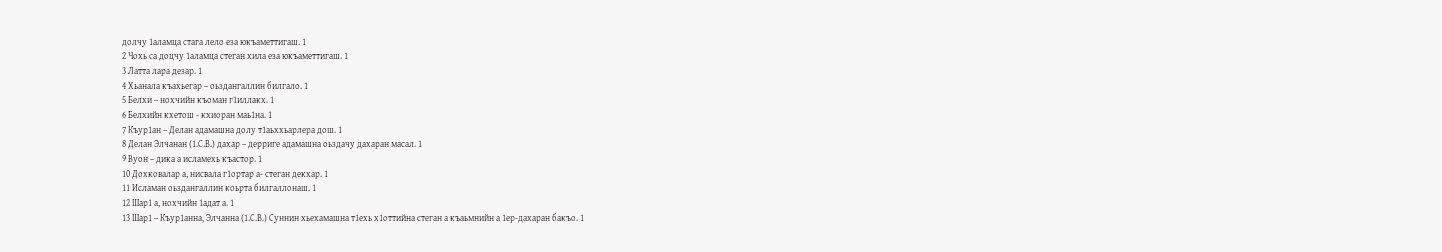долчу 1аламца стага лело еза юкъаметтигаш. 1
2 Чохь са доцчу 1аламца стеган хила еза юкъаметтигаш. 1
3 Латта лара дезар. 1
4 Хьанала къахьегар – оьздангаллин билгало. 1
5 Белхи – нохчийн къоман г1иллакх. 1
6 Белхийн кхетош - кхиоран маь1на. 1
7 Къур1ан – Делан адамашна долу т1аьххьарлера дош. 1
8 Делан Элчанан (1.С.В.) дахар – дерриге адамашна оьздачу дахаран масал. 1
9 Вуон – дика а исламехь къастор. 1
10 Дохковалар а, нисвала г1ортар а- стеган декхар. 1
11 Исламан оьздангаллин коьрта билгаллонаш. 1
12 Шар1 а, нохчийн 1адат а. 1
13 Шар1 – Къур1анна, Элчанна (1.С.В.) Суннин хьехамашна т1ехь х1оттийна стеган а къаьмнийн а 1ер-дахаран бакъо. 1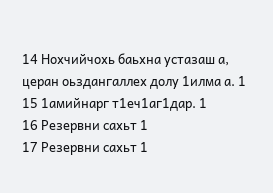14 Нохчийчохь баьхна устазаш а, церан оьздангаллех долу 1илма а. 1
15 1амийнарг т1еч1аг1дар. 1
16 Резервни сахьт 1
17 Резервни сахьт 1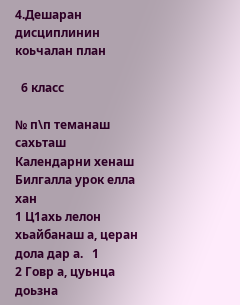4.Дешаран дисциплинин коьчалан план

  6 класс

№ п\п теманаш сахьташ Календарни хенаш Билгалла урок елла хан
1 Ц1ахь лелон хьайбанаш а, церан дола дар а.   1
2 Говр а, цуьнца доьзна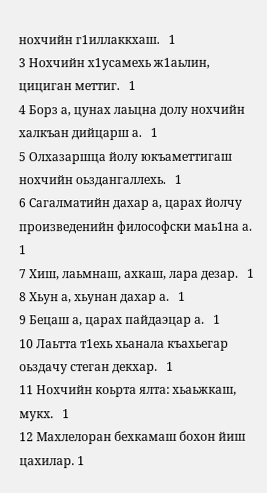нохчийн г1иллаккхаш.   1
3 Нохчийн х1усамехь ж1аьлин, цициган меттиг.   1
4 Борз а, цунах лаьцна долу нохчийн халкъан дийцарш а.   1
5 Олхазаршца йолу юкъаметтигаш нохчийн оьздангаллехь.   1
6 Сагалматийн дахар а, царах йолчу произведенийн философски маь1на а.   1
7 Хиш, лаьмнаш, ахкаш, лара дезар.   1
8 Хьун а, хьунан дахар а.   1
9 Бецаш а, царах пайдаэцар а.   1
10 Лаьтта т1ехь хьанала къахьегар оьздачу стеган декхар.   1
11 Нохчийн коьрта ялта: хьаьжкаш, мукх.   1
12 Махлелоран бехкамаш бохон йиш цахилар. 1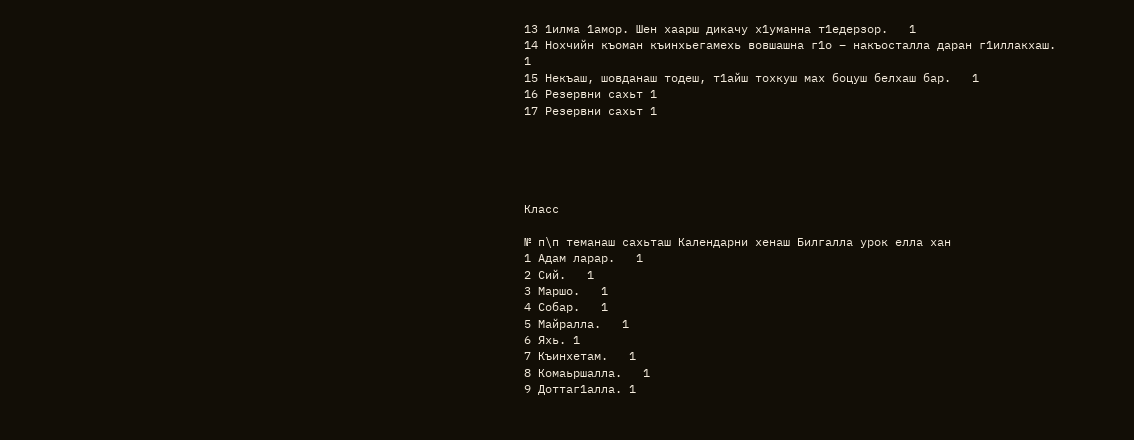13 1илма 1амор. Шен хаарш дикачу х1уманна т1едерзор.   1
14 Нохчийн къоман къинхьегамехь вовшашна г1о – накъосталла даран г1иллакхаш.   1
15 Некъаш, шовданаш тодеш, т1айш тохкуш мах боцуш белхаш бар.   1
16 Резервни сахьт 1
17 Резервни сахьт 1





Класс

№ п\п теманаш сахьташ Календарни хенаш Билгалла урок елла хан
1 Адам ларар.   1
2 Сий.   1
3 Маршо.   1
4 Собар.   1
5 Майралла.   1
6 Яхь. 1
7 Къинхетам.   1
8 Комаьршалла.   1
9 Доттаг1алла. 1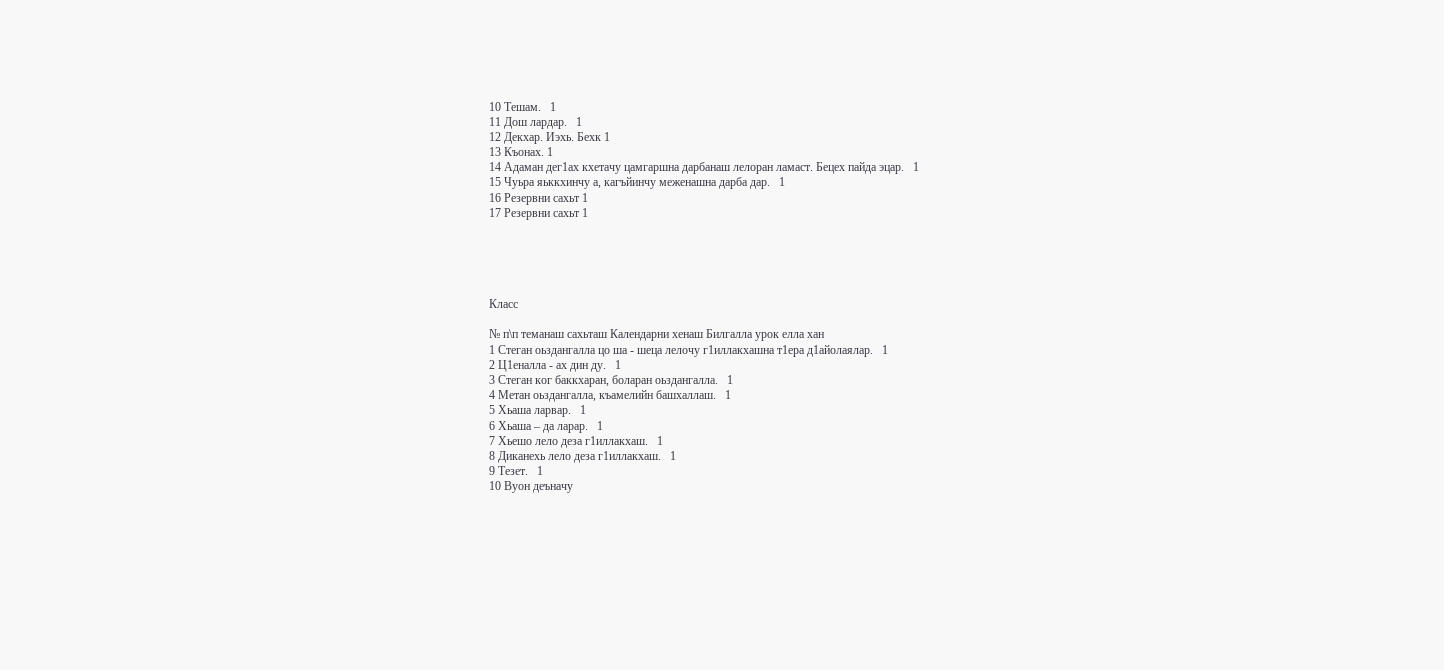10 Тешам.   1
11 Дош лардар.   1
12 Декхар. Иэхь. Бехк 1
13 Къонах. 1
14 Адаман дег1ах кхетачу цамгаршна дарбанаш лелоран ламаст. Бецех пайда эцар.   1
15 Чуьра яьккхинчу а, кагъйинчу меженашна дарба дар.   1
16 Резервни сахьт 1
17 Резервни сахьт 1





Класс

№ п\п теманаш сахьташ Календарни хенаш Билгалла урок елла хан
1 Стеган оьздангалла цо ша - шеца лелочу г1иллакхашна т1ера д1айолаялар.   1
2 Ц1еналла - ах дин ду.   1
3 Стеган ког баккхаран, боларан оьздангалла.   1
4 Метан оьздангалла, къамелийн башхаллаш.   1
5 Хьаша ларвар.   1
6 Хьаша – да ларар.   1
7 Хьешо лело деза г1иллакхаш.   1
8 Диканехь лело деза г1иллакхаш.   1
9 Тезет.   1
10 Вуон деъначу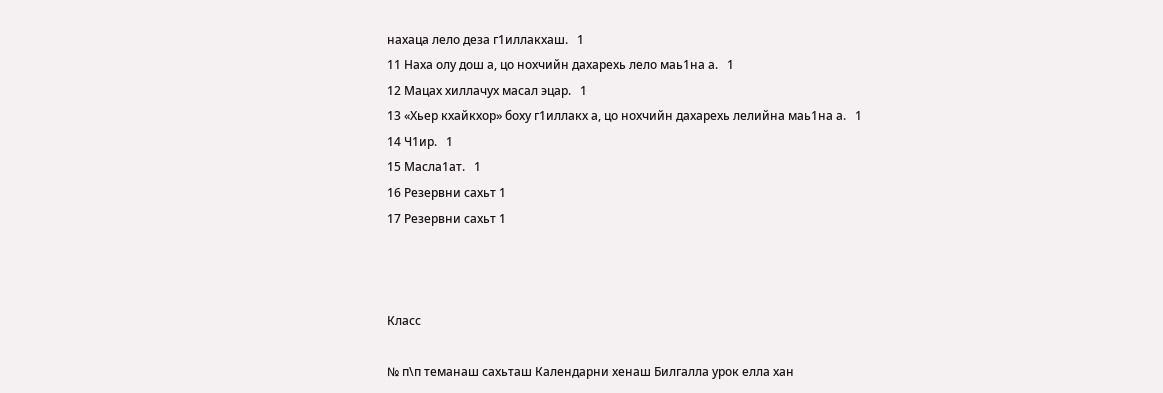нахаца лело деза г1иллакхаш.   1
11 Наха олу дош а, цо нохчийн дахарехь лело маь1на а.   1
12 Мацах хиллачух масал эцар.   1
13 «Хьер кхайкхор» боху г1иллакх а, цо нохчийн дахарехь лелийна маь1на а.   1
14 Ч1ир.   1
15 Масла1ат.   1
16 Резервни сахьт 1
17 Резервни сахьт 1



Класс

№ п\п теманаш сахьташ Календарни хенаш Билгалла урок елла хан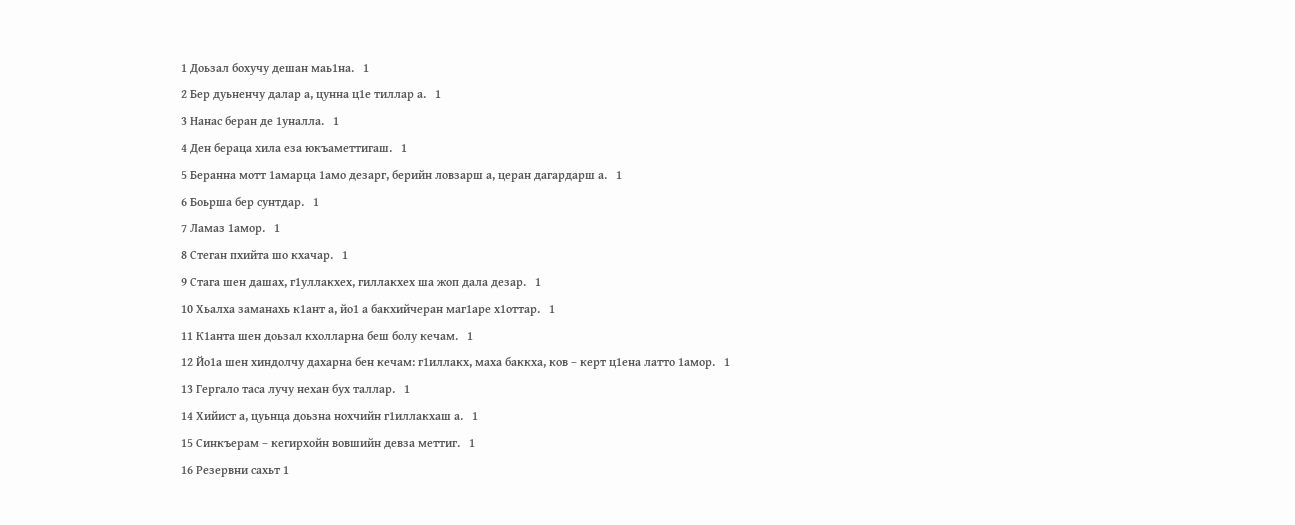1 Доьзал бохучу дешан маь1на.   1
2 Бер дуьненчу далар а, цунна ц1е тиллар а.   1
3 Нанас беран де 1уналла.   1
4 Ден бераца хила еза юкъаметтигаш.   1
5 Беранна мотт 1амарца 1амо дезарг, берийн ловзарш а, церан дагардарш а.   1
6 Боьрша бер сунтдар.   1
7 Ламаз 1амор.   1
8 Стеган пхийта шо кхачар.   1
9 Стага шен дашах, г1уллакхех, гиллакхех ша жоп дала дезар.   1
10 Хьалха заманахь к1ант а, йо1 а бакхийчеран маг1аре х1оттар.   1
11 К1анта шен доьзал кхолларна беш болу кечам.   1
12 Йо1а шен хиндолчу дахарна бен кечам: г1иллакх, маха баккха, ков – керт ц1ена латто 1амор.   1
13 Гергало таса лучу нехан бух таллар.   1
14 Хийист а, цуьнца доьзна нохчийн г1иллакхаш а.   1
15 Синкъерам – кегирхойн вовшийн девза меттиг.   1
16 Резервни сахьт 1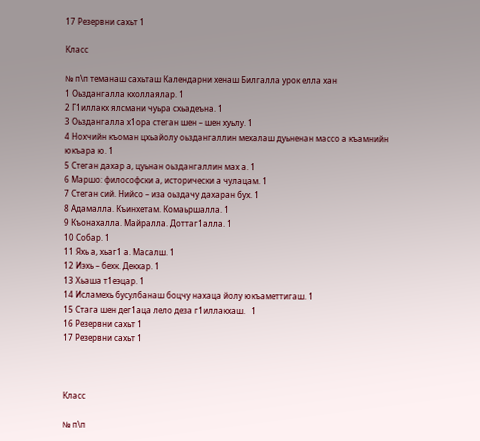17 Резервни сахьт 1

Класс

№ п\п теманаш сахьташ Календарни хенаш Билгалла урок елла хан
1 Оьздангалла кхоллаялар. 1
2 Г1иллакх ялсмани чуьра схьадеъна. 1
3 Оьздангалла х1ора стеган шен – шен хуьлу. 1
4 Нохчийн къоман цхьайолу оьздангаллин мехалаш дуьненан массо а къамнийн юкъара ю. 1
5 Стеган дахар а, цуьнан оьздангаллин мах а. 1
6 Маршо: философски а, исторически а чулацам. 1
7 Стеган сий. Нийсо – иза оьздачу дахаран бух. 1
8 Адамалла. Къинхетам. Комаьршалла. 1
9 Къонахалла. Майралла. Доттаг1алла. 1
10 Собар. 1
11 Яхь а, хьаг1 а. Масалш. 1
12 Иэхь – бехк. Декхар. 1
13 Хьаша т1еэцар. 1
14 Исламехь бусулбанаш боцчу нахаца йолу юкъаметтигаш. 1
15 Стага шен дег1аца лело деза г1иллакхаш.   1
16 Резервни сахьт 1
17 Резервни сахьт 1



Класс

№ п\п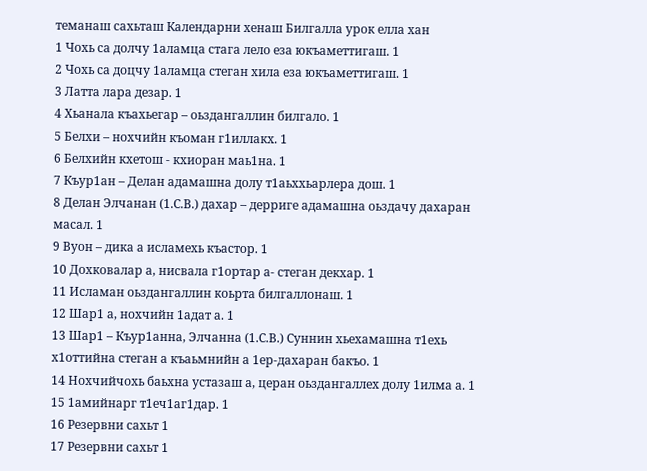теманаш сахьташ Календарни хенаш Билгалла урок елла хан
1 Чохь са долчу 1аламца стага лело еза юкъаметтигаш. 1
2 Чохь са доцчу 1аламца стеган хила еза юкъаметтигаш. 1
3 Латта лара дезар. 1
4 Хьанала къахьегар – оьздангаллин билгало. 1
5 Белхи – нохчийн къоман г1иллакх. 1
6 Белхийн кхетош - кхиоран маь1на. 1
7 Къур1ан – Делан адамашна долу т1аьххьарлера дош. 1
8 Делан Элчанан (1.С.В.) дахар – дерриге адамашна оьздачу дахаран масал. 1
9 Вуон – дика а исламехь къастор. 1
10 Дохковалар а, нисвала г1ортар а- стеган декхар. 1
11 Исламан оьздангаллин коьрта билгаллонаш. 1
12 Шар1 а, нохчийн 1адат а. 1
13 Шар1 – Къур1анна, Элчанна (1.С.В.) Суннин хьехамашна т1ехь х1оттийна стеган а къаьмнийн а 1ер-дахаран бакъо. 1
14 Нохчийчохь баьхна устазаш а, церан оьздангаллех долу 1илма а. 1
15 1амийнарг т1еч1аг1дар. 1
16 Резервни сахьт 1
17 Резервни сахьт 1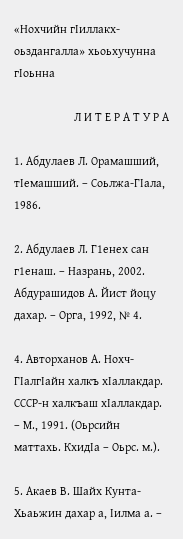«Нохчийн гIиллакх-оьздангалла» хьоьхучунна гIоьнна

                    Л И Т Е Р А Т У Р А

1. Абдулаев Л. Орамашший, тIемашший. ‒ Соьлжа-ГIала, 1986.

2. Абдулаев Л. Г1енех сан г1енаш. ‒ Назрань, 2002. Абдурашидов А. Йист йоцу дахар. ‒ Орга, 1992, № 4.

4. Авторханов А. Нохч-ГIалгIайн халкъ хIаллакдар. СССР-н халкъаш хIаллакдар. ‒ М., 1991. (Оьрсийн маттахь. КхидIа – Оьрс. м.).

5. Акаев В. Шайх Кунта-Хьаьжин дахар а, Iилма а. ‒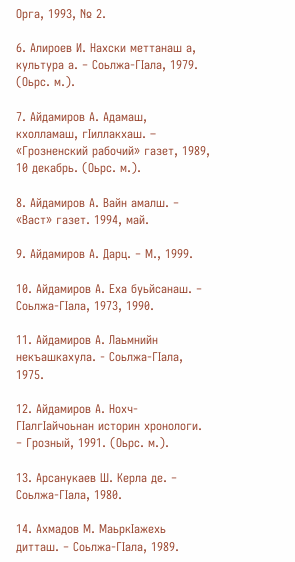Орга, 1993, № 2.

6. Алироев И. Нахски меттанаш а, культура а. ‒ Соьлжа-ГIала, 1979. (Оьрс. м.).

7. Айдамиров А. Адамаш, кхолламаш, гIиллакхаш. – «Грозненский рабочий» газет, 1989, 10 декабрь. (Оьрс. м.).

8. Айдамиров А. Вайн амалш. ‒ «Васт» газет. 1994, май.

9. Айдамиров А. Дарц. ‒ М., 1999.

10. Айдамиров А. Еха буьйсанаш. ‒ Соьлжа-ГIала, 1973, 1990.

11. Айдамиров А. Лаьмнийн некъашкахула. - Соьлжа-ГIала, 1975.

12. Айдамиров А. Нохч-ГIалгIайчоьнан историн хронологи. ‒ Грозный, 1991. (Оьрс. м.).

13. Арсанукаев Ш. Керла де. ‒ Соьлжа-ГIала, 1980.

14. Ахмадов М. МаьркIажехь дитташ. ‒ Соьлжа-ГIала, 1989.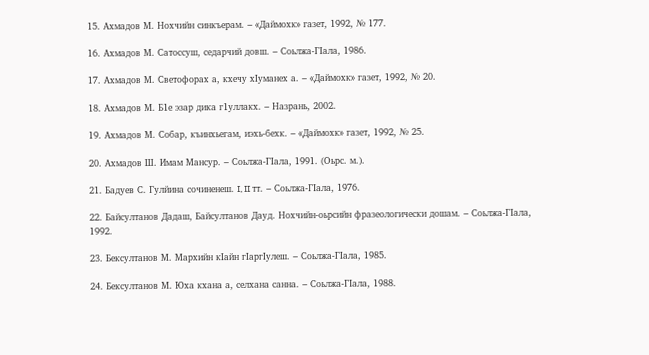15. Ахмадов М. Нохчийн синкъерам. ‒ «Даймохк» газет, 1992, № 177.

16. Ахмадов М. Сатоссуш, седарчий довш. ‒ Соьлжа-ГIала, 1986.

17. Ахмадов М. Светофорах а, кхечу хIуманех а. ‒ «Даймохк» газет, 1992, № 20.

18. Ахмадов М. Б1е эзар дика г1уллакх. ‒ Назрань, 2002.

19. Ахмадов М. Собар, къинхьегам, иэхь-бехк. ‒ «Даймохк» газет, 1992, № 25.

20. Ахмадов Ш. Имам Мансур. ‒ Соьлжа-ГIала, 1991. (Оьрс. м.).

21. Бадуев С. Гулйина сочиненеш. I, II тт. ‒ Соьлжа-ГIала, 1976.

22. Байсултанов Дадаш, Байсултанов Дауд. Нохчийн-оьрсийн фразеологически дошам. ‒ Соьлжа-ГIала, 1992.

23. Бексултанов М. Мархийн кIайн гIаргIулеш. ‒ Соьлжа-ГIала, 1985.

24. Бексултанов М. Юха кхана а, селхана санна. ‒ Соьлжа-ГIала, 1988.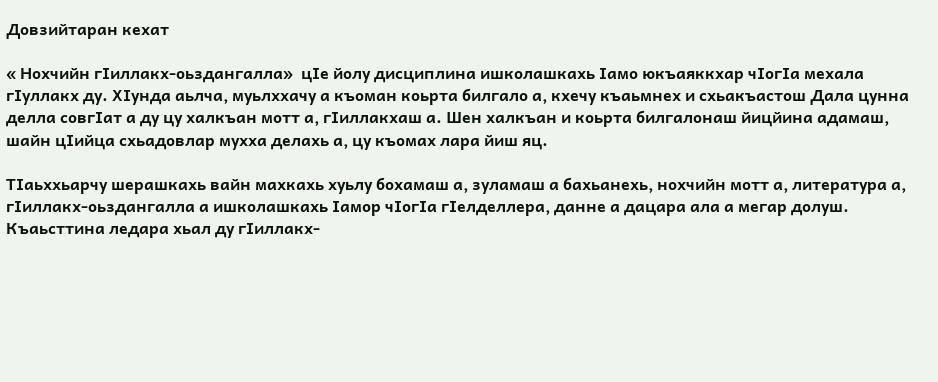Довзийтаран кехат

« Нохчийн гIиллакх-оьздангалла»  цIе йолу дисциплина ишколашкахь Iамо юкъаяккхар чIогIа мехала гIуллакх ду. ХIунда аьлча, муьлххачу а къоман коьрта билгало а, кхечу къаьмнех и схьакъастош Дала цунна делла совгIат а ду цу халкъан мотт а, гIиллакхаш а. Шен халкъан и коьрта билгалонаш йицйина адамаш, шайн цIийца схьадовлар мухха делахь а, цу къомах лара йиш яц.

ТIаьххьарчу шерашкахь вайн махкахь хуьлу бохамаш а, зуламаш а бахьанехь, нохчийн мотт а, литература а, гIиллакх-оьздангалла а ишколашкахь Iамор чIогIа гIелделлера, данне а дацара ала а мегар долуш. Къаьсттина ледара хьал ду гIиллакх-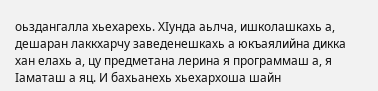оьздангалла хьехарехь. ХIунда аьлча, ишколашкахь а, дешаран лаккхарчу заведенешкахь а юкъаялийна дикка хан елахь а, цу предметана лерина я программаш а, я Iаматаш а яц. И бахьанехь хьехархоша шайн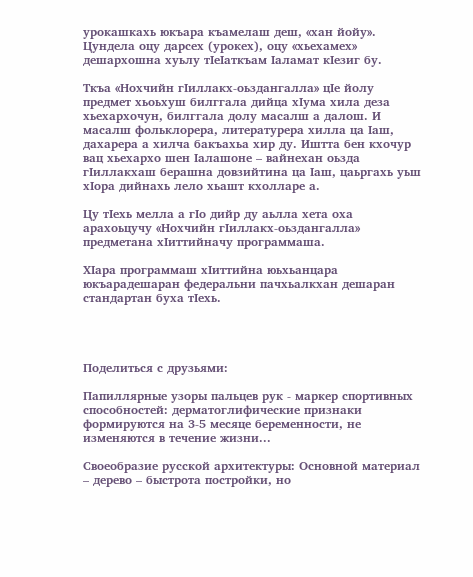урокашкахь юкъара къамелаш деш, «хан йойу». Цундела оцу дарсех (урокех), оцу «хьехамех» дешархошна хуьлу тIеIаткъам Iаламат кIезиг бу.

Ткъа «Нохчийн гIиллакх-оьздангалла» цIе йолу предмет хьоьхуш билггала дийца хIума хила деза хьехархочун, билггала долу масалш а далош. И масалш фольклорера, литературера хилла ца Iаш, дахарера а хилча бакъахьа хир ду. Иштта бен кхочур вац хьехархо шен Iалашоне – вайнехан оьзда гIиллакхаш берашна довзийтина ца Iаш, цаьргахь уьш хIора дийнахь лело хьашт кхолларе а.

Цу тIехь мелла а гIо дийр ду аьлла хета оха арахоьцучу «Нохчийн гIиллакх-оьздангалла» предметана хIиттийначу программаша.

ХIара программаш хIиттийна юьхьанцара юкъарадешаран федеральни пачхьалкхан дешаран стандартан буха тIехь.




Поделиться с друзьями:

Папиллярные узоры пальцев рук - маркер спортивных способностей: дерматоглифические признаки формируются на 3-5 месяце беременности, не изменяются в течение жизни...

Своеобразие русской архитектуры: Основной материал – дерево – быстрота постройки, но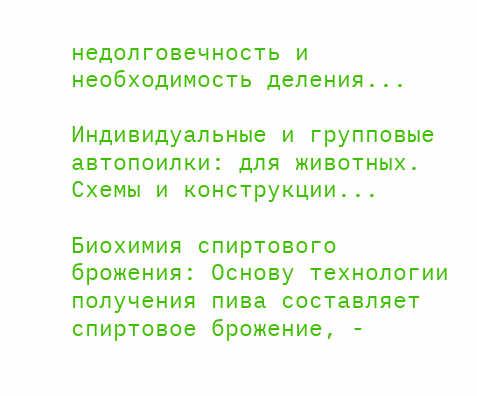недолговечность и необходимость деления...

Индивидуальные и групповые автопоилки: для животных. Схемы и конструкции...

Биохимия спиртового брожения: Основу технологии получения пива составляет спиртовое брожение, -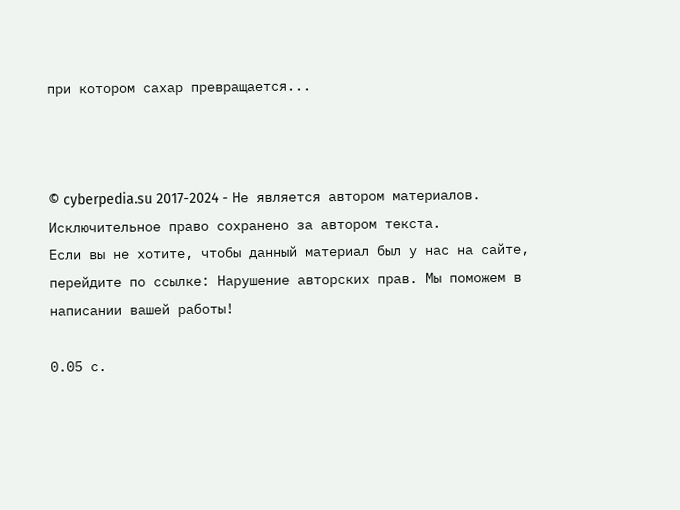при котором сахар превращается...



© cyberpedia.su 2017-2024 - Не является автором материалов. Исключительное право сохранено за автором текста.
Если вы не хотите, чтобы данный материал был у нас на сайте, перейдите по ссылке: Нарушение авторских прав. Мы поможем в написании вашей работы!

0.05 с.